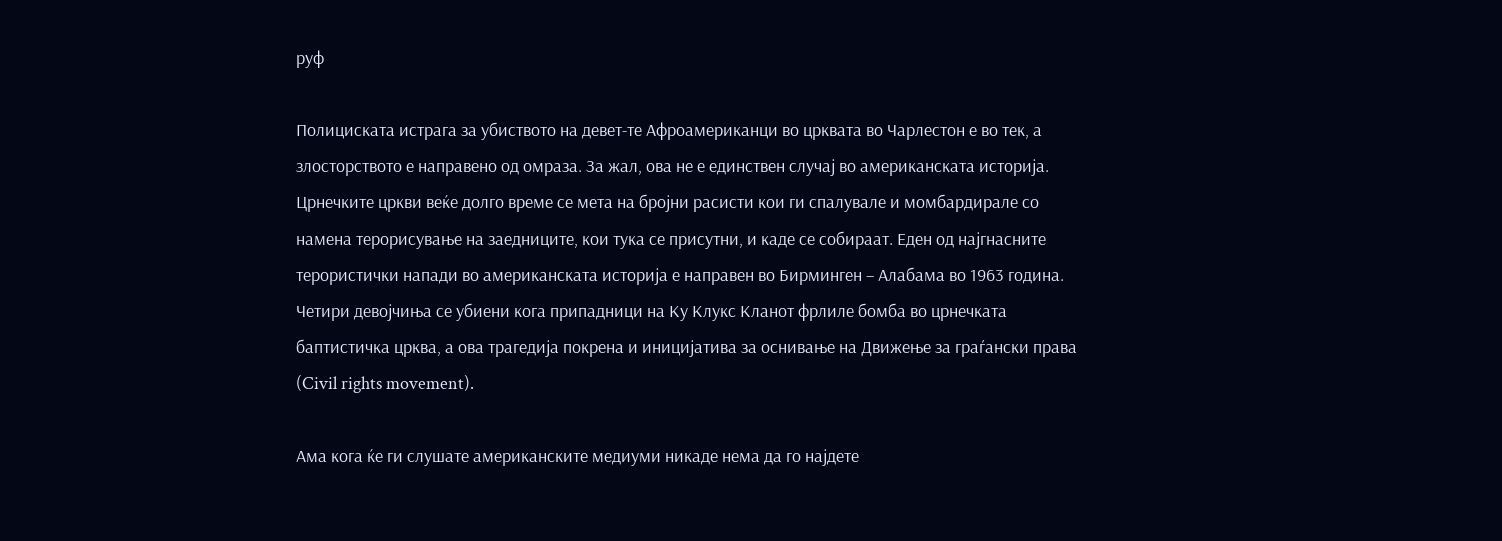руф

Полициската истрага за убиството на девет-те Афроамериканци во црквата во Чарлестон е во тек, а злосторството е направено од омраза. За жал, ова не е единствен случај во американската историја. Црнечките цркви веќе долго време се мета на бројни расисти кои ги спалувале и момбардирале со намена терорисување на заедниците, кои тука се присутни, и каде се собираат. Еден од најгнасните терористички напади во американската историја е направен во Бирминген – Алабама во 1963 година. Четири девојчиња се убиени кога припадници на Ку Клукс Кланот фрлиле бомба во црнечката баптистичка црква, а ова трагедија покрена и иницијатива за оснивање на Движење за граѓански права (Civil rights movement).

Ама кога ќе ги слушате американските медиуми никаде нема да го најдете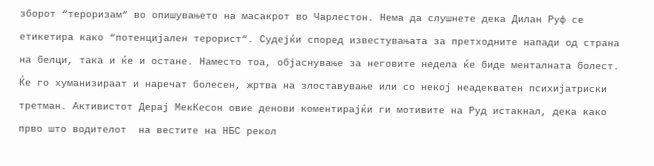зборот “тероризам“ во опишувањето на масакрот во Чарлестон. Нема да слушнете дека Дилан Руф се етикетира како “потенцијален терорист“. Судејќи според известувањата за претходните напади од страна на белци, така и ќе и остане. Наместо тоа, објаснување за неговите недела ќе биде менталната болест. Ќе го хуманизираат и наречат болесен, жртва на злоставување или со некој неадекватен психијатриски третман. Активистот Дерај МекКесон овие денови коментирајќи ги мотивите на Руд истакнал, дека како прво што водителот  на вестите на НБС рекол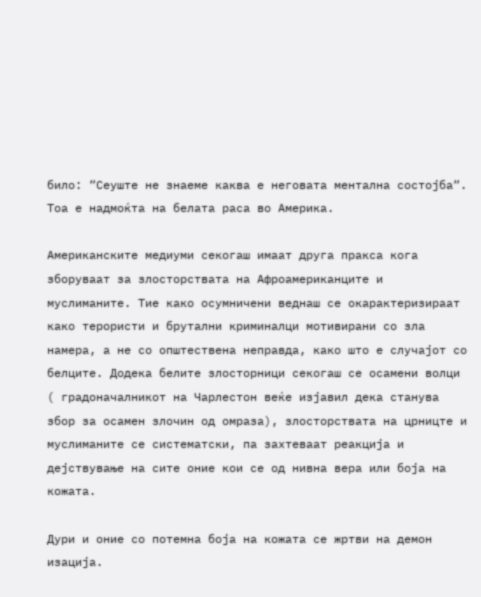било: “Сеуште не знаеме каква е неговата ментална состојба“. Тоа е надмоќта на белата раса во Америка.

Американските медиуми секогаш имаат друга пракса кога зборуваат за злосторствата на Афроамериканците и муслиманите. Тие како осумничени веднаш се окарактеризираат како терористи и брутални криминалци мотивирани со зла намера, а не со општествена неправда, како што е случајот со белците. Додека белите злосторници секогаш се осамени волци ( градоначалникот на Чарлестон веќе изјавил дека станува збор за осамен злочин од омраза), злосторствата на црницте и муслиманите се систематски, па захтеваат реакција и дејствување на сите оние кои се од нивна вера или боја на кожата.

Дури и оние со потемна боја на кожата се жртви на демон изација.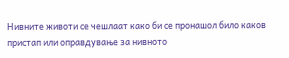Нивните животи се чешлаат како би се пронашол било каков пристап или оправдување за нивното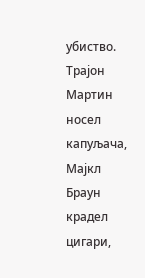убиство. Трајон Мартин носел капуљача, Мајкл Браун крадел цигари,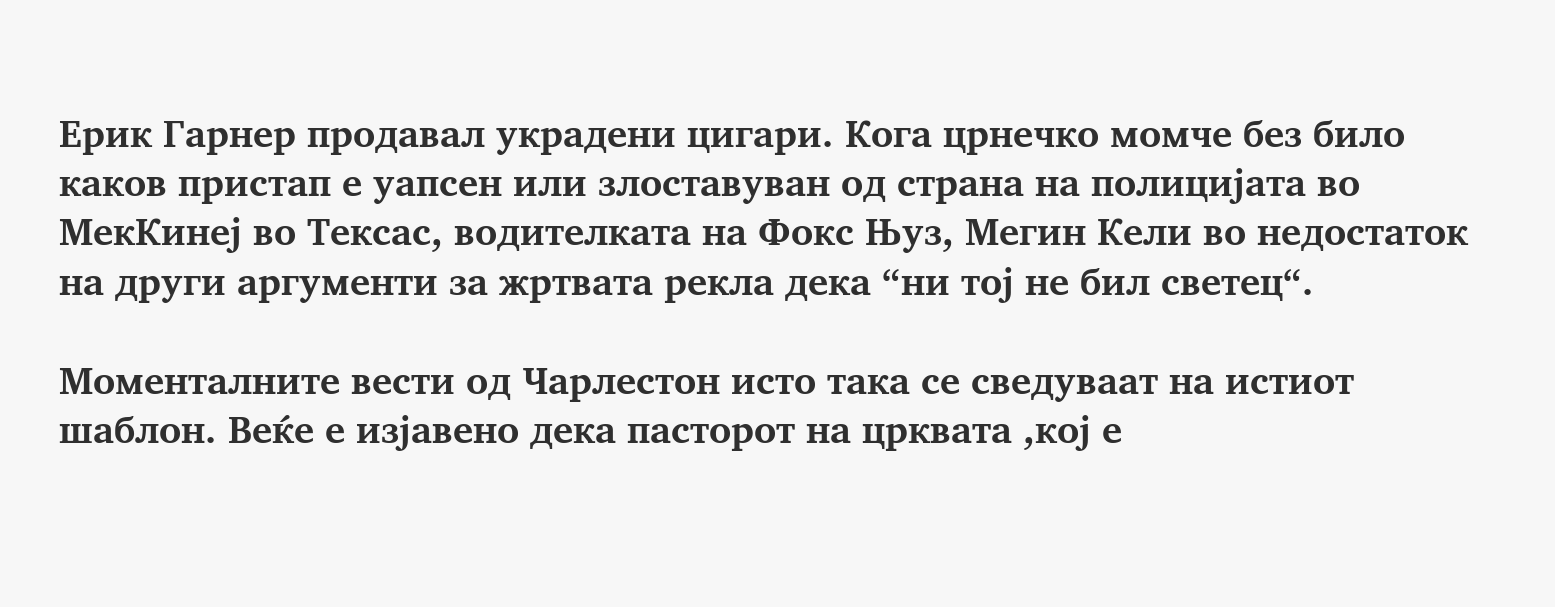Ерик Гарнер продавал украдени цигари. Кога црнечко момче без било каков пристап е уапсен или злоставуван од страна на полицијата во МекКинеј во Тексас, водителката на Фокс Њуз, Мегин Кели во недостаток на други аргументи за жртвата рекла дека “ни тој не бил светец“.

Моменталните вести од Чарлестон исто така се сведуваат на истиот шаблон. Веќе е изјавено дека пасторот на црквата ,кој е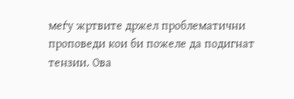меѓу жртвите држел проблематични проповеди кои би пожеле да подигнат тензии. Ова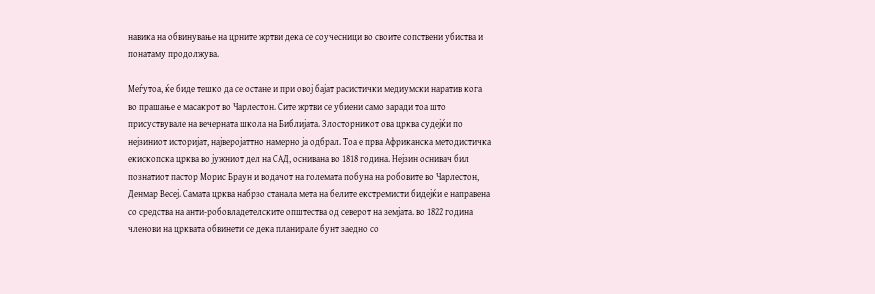навика на обвинување на црните жртви дека се соучесници во своите сопствени убиства и понатаму продолжува.

Меѓутоа, ќе биде тешко да се остане и при овој бајат расистички медиумски наратив кога во прашање е масакрот во Чарлестон. Сите жртви се убиени само заради тоа што присуствувале на вечерната школа на Библијата. Злосторникот ова црква судејќи по нејзиниот историјат, најверојаттно намерно ја одбрал. Тоа е прва Африканска методистичка екископска црква во јужниот дел на САД, оснивана во 1818 година. Нејзин оснивач бил познатиот пастор Морис Браун и водачот на големата побуна на робовите во Чарлестон, Денмар Весеј. Самата црква набрзо станала мета на белите екстремисти бидејќи е направена со средства на анти-робовладетелските општества од северот на земјата. во 1822 година членови на црквата обвинети се дека планирале бунт заедно со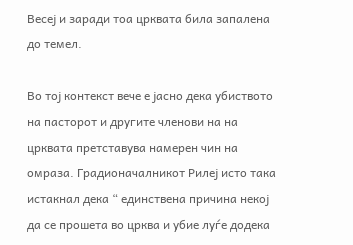Весеј и заради тоа црквата била запалена до темел.

Во тој контекст вече е јасно дека убиството на пасторот и другите членови на на црквата претставува намерен чин на омраза. Градионачалникот Рилеј исто така истакнал дека “ единствена причина некој да се прошета во црква и убие луѓе додека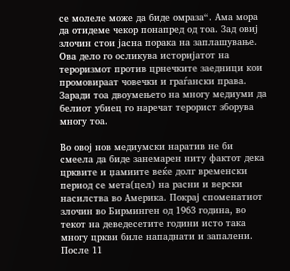се молеле може да биде омраза“. Ама мора да отидеме чекор понапред од тоа. Зад овиј злочин стои јасна порака на заплашување. Ова дело го осликува историјатот на тероризмот против црнечките заедници кои промовираат човечки и граѓански права. Заради тоа двоумењето на многу медиуми да белиот убиец го наречат терорист зборува многу тоа.

Во овој нов медиумски наратив не би смеела да биде занемарен ниту фактот дека црквите и џамиите веќе долг временски период се мета(цел) на расни и верски насилства во Америка. Покрај споменатиот злочин во Бирминген од 1963 година, во текот на деведесетите години исто така многу цркви биле нападнати и запалени. После 11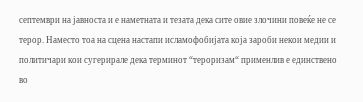септември на јавноста и е наметната и тезата дека сите овие злочини повеќе не се терор. Наместо тоа на сцена настапи исламофобијата која зароби некои медии и политичари кои сугерирале дека терминот “тероризам“ применлив е единствено во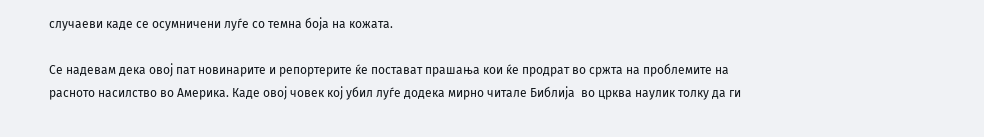случаеви каде се осумничени луѓе со темна боја на кожата.

Се надевам дека овој пат новинарите и репортерите ќе постават прашања кои ќе продрат во сржта на проблемите на расното насилство во Америка. Каде овој човек кој убил луѓе додека мирно читале Библија  во црква наулик толку да ги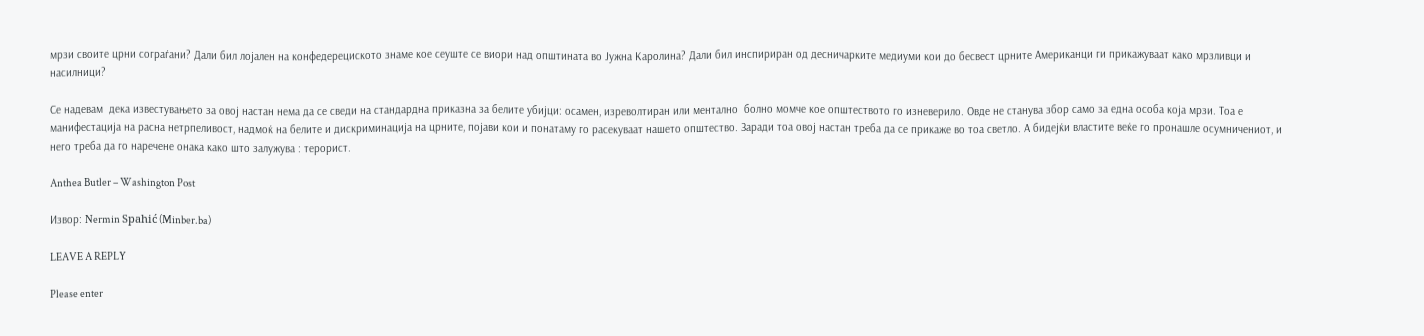мрзи своите црни сограѓани? Дали бил лојален на конфедерециското знаме кое сеуште се виори над општината во Јужна Каролина? Дали бил инспириран од десничарките медиуми кои до бесвест црните Американци ги прикажуваат како мрзливци и насилници?

Се надевам  дека известувањето за овој настан нема да се сведи на стандардна приказна за белите убијци: осамен, изреволтиран или ментално  болно момче кое општеството го изневерило. Овде не станува збор само за една особа која мрзи. Тоа е манифестација на расна нетрпеливост, надмоќ на белите и дискриминација на црните, појави кои и понатаму го расекуваат нашето општество. Заради тоа овој настан треба да се прикаже во тоа светло. А бидејќи властите веќе го пронашле осумничениот, и него треба да го наречене онака како што залужува : терорист.

Anthea Butler – Washington Post

Извор: Nermin Spahić (Minber.ba)

LEAVE A REPLY

Please enter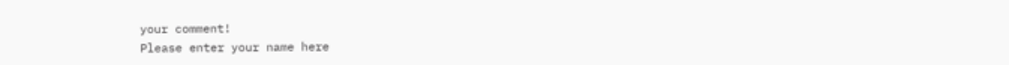your comment!
Please enter your name here